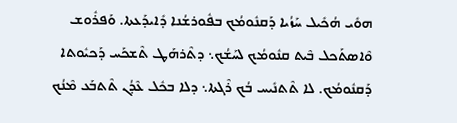ܗܘܺܝ ܗܳܟܺܝܠ ܚܰܙܳܝܐ ܕܰܩܢܽܘܡܳܟ ܒܦܽܘܪܫܳܢܐ ܕܺܐܝܕܰܥܬܐ. ܘܰܦܪܽܘܫ ܘܶܐܣܬܰܟܠ ܒܶܝܬ ܩܢܽܘܡܳܟ ܠܚܰܫܳܟ܆ ܕܬܶܪܗܰܛ ܬܶܫܟܰܚ ܕܰܟܝܽܘܬܐ ܕܰܩܢܽܘܡܳܟ. ܠܐ ܬܶܬܢܺܝܚ ܒܳܟ ܪܶܓܬܐ܆ ܕܠܐ ܒܟܽܠ ܥܶܕܳܢ ܬܶܬܒܰܥ ܡܶܢܳܟ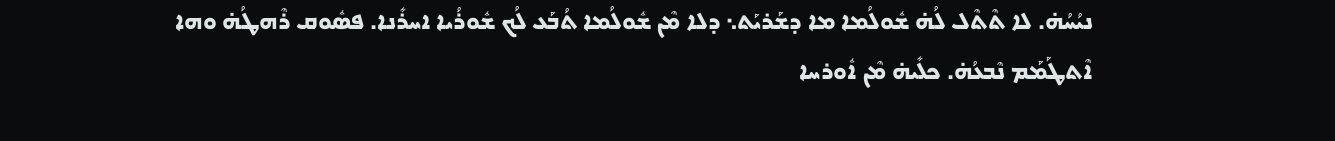ܢܝܳܚܳܗ̇. ܠܐ ܬܶܬܶܠ ܠܳܗ̇ ܫܽܘܠܳܡܐ ܡܐ ܕܫܰܪܝܰܬ܆ ܕܠܐ ܡܶܢ ܫܽܘܠܳܡܐ ܬܳܒܰܥ ܠܳܟ ܫܽܘܪܳܝܐ ܐܚܪܺܢܐ. ܦܣܽܘܩ ܪܶܗܛܳܗ̇ ܘܗܐ ܐܶܬܛܰܡܰܡ ܢܶܒܥܳܗ̇. ܟܠܺܝܗ̇ ܡܶܢ ܐܽܘܪܚܐ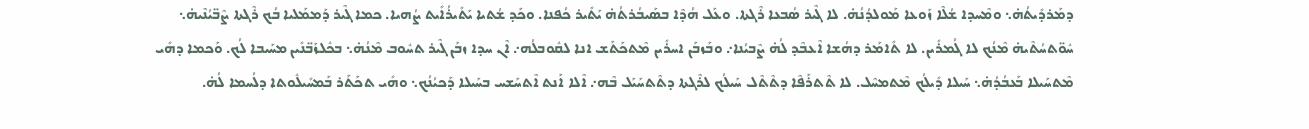ܕܡܰܪܕܺܝܬܳܗ̇܆ ܘܡܶܚܕܐ ܫܳܠܶܐ ܙܰܘܥܐ ܡܰܘܠܕܳܢܳܗ̇. ܠܐ ܓܶܝܪ ܣܳܒܥܐ ܪܶܓܬܐ. ܘܥܰܠ ܗܳܕܶܐ ܒܣܰܝܒܳܪܬܳܗ̇ ܝܰܬܺܝܪ ܟܳܦܢܐ. ܘܟܰܕ ܫܳܬܝܐ ܝܰܬܺܝܪܳܐܺܝܬ ܨܳܗܝܐ. ܟܡܐ ܓܶܝܪ ܕܰܡܡܰܠܝܐ ܒܳܟ ܪܶܓܬܐ ܨܶܒ̈ܝܳܢܶܝܗ̇܆ ܚܽܘ̈ܬܚܳܬܶܝܗ̇ ܡܶܢܳܟ ܠܐ ܓܳܡܪܺܝܢ. ܠܐ ܬܺܐܡܰܪ ܕܗܳܫܐ ܐܶܥܒܶܕ ܠܳܗ̇ ܨܶܒܝܳܢܐ܇ ܘܒܰܙܒܰܢ ܐܚܪܺܝܢ ܡܶܬܟܰܬܰܫ ܐܢܐ ܠܩܽܘܒܠܳܗ܇ ܐܶܢ ܚܕܐ ܙܒܰܢ ܓܶܝܪ ܬܚܽܘܒ ܡܶܢܳܗ̇܆ ܒܟܽܠܙܰܒ̈ܢܺܝܢ ܡܚܰܝܒܐ ܠܳܟ. ܘܰܟܡܐ ܕܗܺܝ ܡܶܬܚܰܝܠܐ ܒܰܥܒܳܕܳܗ̇܆ ܚܰܝܠܐ ܕܺܝܠܳܟ ܡܶܬܡܚܶܠ. ܠܐ ܬܶܬܪܰܦܶܐ ܕܬܶܬܶܠ ܚܰܝܠܳܟ ܠܪܶܓܬܐ ܕܬܶܬܚܰܝܰܠ ܒܶܗ܇ ܐܶܠܐ ܐܰܢܬ ܐܶܬܚܰܫܚ ܒܚܰܝܠܐ ܕܰܟܝܳܢܳܟ܆ ܘܗܺܝ ܬܟܰܬܰܪ ܒܰܡܚܺܝܠܽܘܬܐ ܕܠܳܚܡܐ ܠܳܗ̇.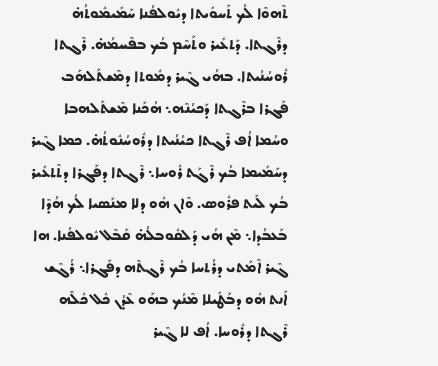ܬܶܗܘܶܐ ܠܳܟ ܬܰܚܘܺܝܬܐ ܕܝܽܘܠܦܳܢܐ ܚܰܡܺܝܡܽܘܬܳܗ̇ ܕܪܶܓܬܐ. ܕܰܬܥܺܝܪ ܘܬܰܚܶܡ ܒܳܟ ܒܦܶܚܡܳܗ̇. ܪܶܓܬܐ ܪܽܘܚܳܢܳܝܬܐ. ܒܗܳܝ ܓܶܝܪ ܕܡܽܘܬܐ ܕܡܶܫܬܰܠܗܰܒ ܦܰܓܪܐ ܒܪܶܓܬܐ ܕܰܟܝܳܢܶܗ܆ ܗܳܟܰܢܐ ܡܶܫܬܰܠܗܒܐ ܘܚܳܡܐ ܐܳܦ ܪܶܓܬܐ ܟܝܳܢܳܝܬܐ ܕܪܽܘܚܳܢܽܘܬܳܗ̇. ܟܡܐ ܓܶܝܪ ܕܚܰܡܺܝܡܐ ܒܳܟ ܪܶܓܰܬ ܪܽܘܚܐ܆ ܪܶܓܬܐ ܕܦܰܓܪܐ ܕܬܶܬܥܺܝܪ ܒܳܟ ܠܰܝܬ ܦܪܽܘܣ. ܘܶܐܢ ܗܽܘ ܕܠܐ ܡܢܰܣܝܐ ܠܳܟ ܗܳܕܶܐ ܒܰܥܒܳܕܐ܆ ܡܶܢ ܗܳܝ ܕܰܠܩܽܘܒܠܳܗ̇ ܩܰܒܶܠ ܝܽܘܠܦܳܢܐ. ܗܐ ܓܶܝܪ ܐܶܡܰܬܝ ܕܪܳܬܚܐ ܒܳܟ ܪܶܓܬܶܗ ܕܦܰܓܪܐ܆ ܪܳܓܶܫ ܐܰܢܬ ܗܽܘ ܕܒܰܛܺܝܠܐ ܡܶܢܳܟ ܒܗܰܘ ܥܶܕܳܢ ܟܽܠ ܟܽܠܶܗ ܪܶܓܬܐ ܕܪܽܘܚܐ. ܐܳܦ ܠܐ ܓܶܝܪ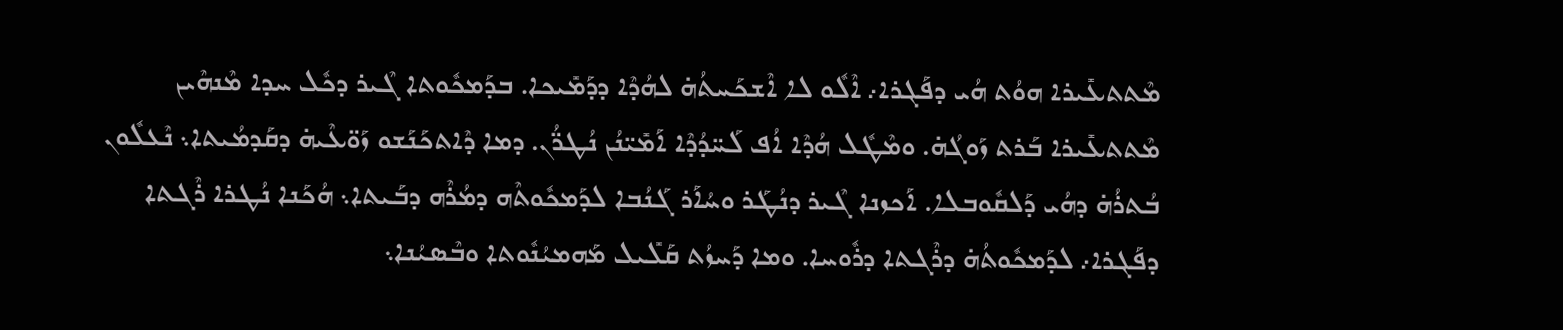ܡܶܬܬܥܺܝܪܐ ܗܘܳܬ ܗܳܝ ܕܦܰܓܪܐ܇ ܐܶܠܽܘ ܠܐ ܐܶܫܟܰܚܬܳܗ̇ ܠܗܳܕܶܐ ܕܕܰܡܺܝܟܐ. ܒܕܰܡܟܽܘܬܐ ܓܶܝܪ ܕܟܽܠ ܚܕܐ ܡܶܢܗܶܝܢ ܡܶܬܬܥܺܝܪܐ ܒܰܪܬ ܙܰܘܓܳܗ̇. ܘܡܶܛܽܠ ܗܳܕܶܐ ܐܳܦ ܠܰܚ̈ܕܳܕܶܐ ܐܰܡܺܝ̈ܢܳܢ ܢܳܛܪ̈ܳܢ. ܕܡܐ ܕܶܐܬܟܰܢܰܫܘ ܙܰܘ̈ܥܶܝܗ̇ ܕܩܰܕܡܳܝܬܐ܆ ܢܶܥܠܽܘܢ ܒܳܬܪܳܗ̇ ܕܗܳܝ ܕܰܠܩܽܘܒܠܐ. ܐܰܟܙܢܐ ܓܶܝܪ ܕܢܳܛܰܪ ܘܚܳܐܰܪ ܓܰܢܳܒܐ ܠܕܰܡܟܽܘܬܶܗ ܕܡܳܪܶܗ ܕܒܰܝܬܐ܆ ܗܳܟܰܢܐ ܢܳܛܪܐ ܪܶܓܬܐ ܕܦܰܓܪܐ܇ ܠܕܰܡܟܽܘܬܳܗ̇ ܕܪܶܓܬܐ ܕܪܽܘܚܐ. ܘܡܐ ܕܰܚܙܳܬ ܩܰܠܺܝܠ ܡܰܗܡܝܳܢܽܘܬܐ ܘܒܶܣܝܳܢܐ܆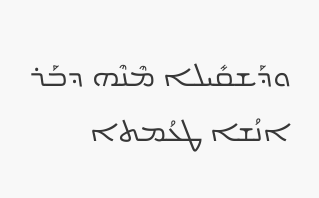ܘܕܰܫܩܺܝܠܐ ܡܶܢܶܗ ܕܒܰܪ ܐܢܳܫܐ ܛܥܳܡܬܐ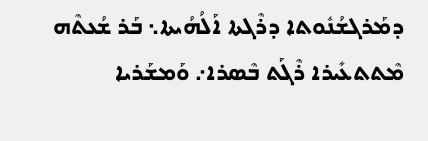ܕܡܰܪܓܫܳܢܽܘܬܐ ܕܪܶܓܬܐ ܐܰܠܳܗܳܝܬܐ܆ ܒܰܪ ܫܳܥܬܶܗ ܡܶܬܬܥܺܝܪܐ ܪܶܓܰܬ ܒܶܣܪܐ܇ ܘܰܡܫܰܪܝܐ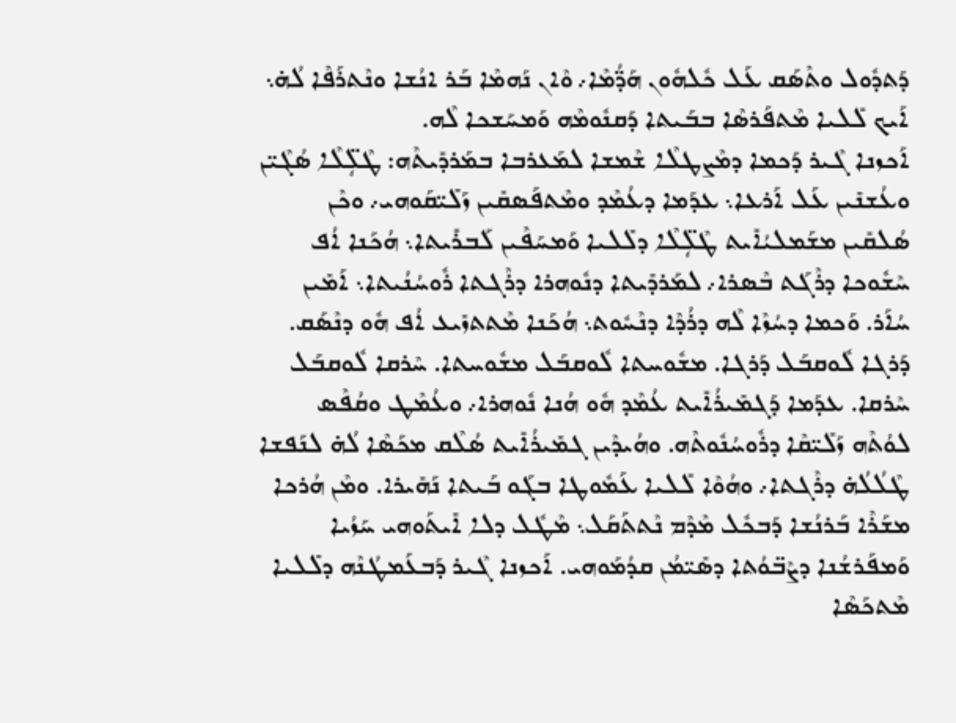ܕܰܬܕܽܘܠ ܘܬܶܣܰܩ ܥܰܠ ܟܽܠܗܽܘܢ ܗܰܕ̈ܳܡܶܐ܇ ܘܶܐܢ ܢܰܗܡܶܐ ܒܰܪ ܐܢܳܫܐ ܘܢܶܬܪܰܦܶܐ ܠܳܗ̇܆ ܐܰܝܟ ܠܺܠܝܐ ܡܶܬܦܰܪܣܶܐ ܒܒܰܝܬܐ ܕܰܩܢܽܘܡܶܗ ܘܰܡܚܰܫܟܐ ܠܶܗ.
ܐܰܟܙܢܐ ܓܶܝܪ ܕܰܟܡܐ ܕܡܶܨܛܠܶܐ ܫܶܡܫܐ ܠܡܰܥܪܒܐ ܒܡܰܪܕܺܝܬܶܗ: ܛܶܠܴ̈ܠܶܐ ܣܳܓܶܝ̈ܢ ܘܥܳܫܢܺܝܢ ܥܰܠ ܐܰܪܥܐ܆ ܥܕܰܡܐ ܕܥܳܡܶܕ ܘܡܶܬܦܰܣܩܺܝܢ ܙܰܠܺܝ̈ܩܰܘܗܝ܇ ܘܟܶܢ ܣܳܠܩܺܝܢ ܡܫܰܡܠܝܳܐܺܝܬ ܛܶܠܴ̈ܠܶܐ ܕܠܺܠܝܐ ܘܰܡܚܰܦܶܝܢ ܠܰܒܪܺܝܬܐ܆ ܗܳܟܰܢܐ ܐܳܦ ܚܶܫܽܘܟܐ ܕܪܶܓܰܬ ܒܶܣܪܐ܇ ܠܡܰܪܕܺܝܬܐ ܕܢܽܘܗܪܐ ܕܪܶܓܬܐ ܪܽܘܚܳܢܳܝܬܐ܆ ܐܰܡܺܝܢ ܚܳܐܰܪ. ܘܰܟܡܐ ܕܚܳܙܶܐ ܠܶܗ ܕܪܳܕܶܐ ܕܢܶܚܽܘܬ܆ ܗܳܟܰܢܐ ܡܶܬܬܙܺܝܥ ܐܳܦ ܗܽܘ ܕܢܶܣܰܩ. ܕܰܪܓܐ ܠܽܘܩܒܰܠ ܕܰܪܓܐ. ܡܫܽܘܚܬܐ ܠܽܘܩܒܰܠ ܡܫܽܘܚܬܐ. ܚܶܪܩܐ ܠܽܘܩܒܰܠ ܚܶܪܩܐ. ܥܕܰܡܐ ܕܰܓܡܺܝܪܳܐܺܝܬ ܥܳܡܶܕ ܗܽܘ ܗܳܢܐ ܢܽܘܗܪܐ܇ ܘܥܳܡܶܛ ܘܩܳܦܶܣ ܠܘܳܬܶܗ ܙܰܠܺܝ̈ܩܶܐ ܕܪܽܘܚܳܢܽܘܬܶܗ. ܘܗܳܝܕܶܝܢ ܓܡܺܝܪܳܐܺܝܬ ܣܳܠܶܩ ܡܟܰܣܶܐ ܠܳܗ̇ ܠܢܰܦܫܐ ܛܶܠܳܠܳܗ̇ ܕܪܶܓܬܐ܇ ܘܗܳܘܶܐ ܠܺܠܝܐ ܥܰܡܽܘܛܐ ܒܓܰܘ ܒܰܝܬܐ ܢܰܗܺܝܪܐ. ܘܡܶܢ ܗܳܪܟܐ ܡܫܰܪܶܐ ܒܰܪܢܳܫܐ ܕܰܒܟܽܠ ܡܶܕܶܡ ܢܶܬܬܰܩܰܠ܆ ܡܶܛܽܠ ܕܠܐ ܐܺܝܬܰܘܗܝ ܚܰܙܳܝܐ ܘܰܡܦܰܪܫܳܢܐ ܕܨܶܒ̈ܘܳܬܐ ܕܣܺܝ̈ܡܳܢ ܩܕܳܡܰܘܗܝ. ܐܰܟܙܢܐ ܓܶܝܪ ܕܰܒܥܰܡܛܳܢܶܗ ܕܠܺܠܝܐ ܡܶܬܟܰܣܶܐ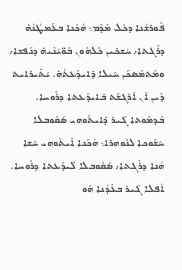ܦܽܘܪܫܳܢܐ ܕܟܽܠ ܡܶܕܶܡ܆ ܗܳܟܰܢܐ ܒܥܰܡܛܳܢܳܗ̇ ܕܪܶܓܬܐ܇ ܚܳܫܟܺܝܢ ܟܽܠܗܽܘܢ ܒܽܘ̈ܝܳܢܶܝܗ̇ ܕܢܰܦܫܐ܇ ܘܡܶܬܡܰܣܟܰܢ ܚܰܝܠܐ ܕܺܐܝܕܰܥܬܳܗ̇. ܝܰܬܺܝܪܐܝܬ ܕܶܝܢ ܐܶܢ ܐܰܪܓܫܰܬ ܒܺܐܝܕܰܥܬܐ ܕܪܽܘܚܐ. ܒܰܕܡܽܘܬܐ ܓܶܝܪ ܕܺܐܝܬܰܘܗܝ ܣܰܩܽܘܒܠܐ ܚܶܫܽܘܟܐ ܠܢܽܘܗܪܐ܆ ܗܳܟܰܢܐ ܐܺܝܬܰܘܗܝ ܚܰܫܐ ܗܳܢܐ ܕܪܶܓܬܐ܇ ܣܰܩܽܘܒܠܐ ܠܺܝܕܰܥܬܐ ܕܪܽܘܚܐ.
ܐܳܦܠܐ ܓܶܝܪ ܒܥܶܕܳܢܐ ܗܰܘ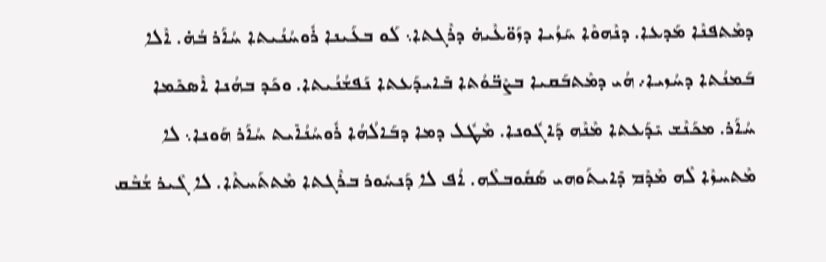ܕܡܶܬܦܢܶܐ ܡܰܕܥܐ. ܕܢܶܗܘܶܐ ܚܰܙܳܝܐ ܕܙܰܘ̈ܥܶܝܗ̇ ܕܪܶܓܬܐ܆ ܠܰܘ ܒܥܰܝܢܐ ܪܽܘܚܳܢܳܝܬܐ ܚܳܐܰܪ ܒܳܗ̇. ܐܶܠܐ ܒܰܡܢܳܬܐ ܕܚܳܙܝܐ܇ ܗܳܝ ܕܡܶܬܒܰܩܝܐ ܒܨܶܒ̈ܘܳܬܐ ܒܺܐܝܕܰܥܬܐ ܢܰܦܫܳܢܳܝܬܐ. ܘܟܰܕ ܒܗܳܢܐ ܐܶܣܟܺܡܐ ܚܳܐܰܪ. ܡܟܰܢܶܫ ܝܺܕܰܥܬܐ ܡܶܢܶܗ ܕܰܐܓܽܘܢܐ. ܡܶܛܽܠ ܕܡܐ ܕܒܰܐܠܳܗܳܐ ܪܽܘܚܳܢܳܐܺܝܬ ܚܳܐܰܪ ܗܰܘܢܐ܆ ܠܐ ܡܶܬܚܙܶܐ ܠܶܗ ܡܶܕܶܡ ܕܺܐܝܬܰܘܗܝ ܣܰܩܽܘܒܠܶܗ. ܐܳܦ ܠܐ ܕܰܢܚܽܘܪ ܒܪܶܓܬܐ ܡܶܬܬܰܚܬܶܐ. ܠܐ ܓܶܝܪ ܫܳܒܶܩ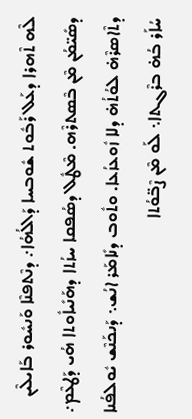ܠܶܗ ܬܶܗܪܐ ܕܥܰܠ ܪܰܒܽܘܬ ܫܽܘܒܚܐ ܕܰܐܠܳܗܳܐ܇ ܕܢܶܬܦܢܶܐ ܘܰܢܚܽܘܪ ܒܰܐܝܠܶܝܢ ܕܣܺܝ̈ܡܳܢ ܡܶܢ ܒܶܣܬܪܶܗ. ܡܶܛܽܠ ܕܣܳܦܩܐ ܚܙܳܬܐ ܕܗܰܢܺܝܐܽܘܬܐ ܗܳܝ ܕܰܛܥܶܡ܇ ܕܬܶܐܣܪܶܗ̇ ܠܘܳܬܳܗ̇ ܕܠܐ ܙܽܘܥܙܳܥܐ. ܘܬܽܘܒ ܕܢܺܐܡܰܪ ܐܢܳܫ܆ ܕܰܢܟܰܢܶܫ ܝܽܘܠܦܳܢܐ ܚܳܐܰܪ ܒܳܗ̇ ܒܪܶܓܬܐ܆ ܠܰܘ ܡܶܢ ܨܶܒ̈ܘܳܬܐ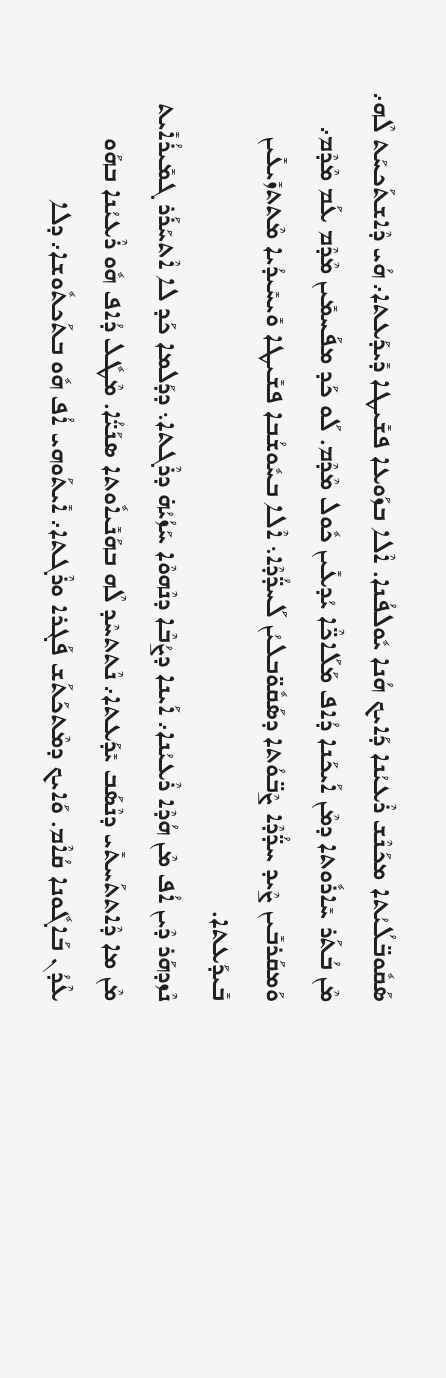ܣܰܩܽܘܒ̈ܠܳܝܳܬܐ ܡܟܰܢܶܫ ܪܶܥܝܳܢܐ ܕܰܐܝܟ ܗܳܢܐ ܝܽܘܠܦܳܢܐ. ܐܶܠܐ ܒܙܰܘܥܐ ܦܫܺܝܛܐ ܕܺܝܕܰܥܬܐ܇ ܗܳܝ ܕܶܐܫܬܰܟܚܰܬ ܠܶܗ܇ ܡܶܢ ܒܳܬܰܪ ܚܺܐܪܽܘܬܐ ܕܡܶܢ ܐܰܝܟܰܢܐ ܕܳܐܦ ܡܰܠܰܐܟ̈ܶܐ ܝܳܕܥܺܝܢ ܟܽܘܠ ܡܶܕܶܡ. ܠܰܘ ܟܰܕ ܡܦܰܚܡܺܝܢ ܡܶܕܶܡ ܥܰܡ ܡܶܕܶܡ܇ ܘܰܡܩܰܪܒܺܝܢ ܨܶܝܕ ܚܕ̈ܳܕܶܐ ܨܶܒ̈ܘܳܬܐ ܕܣܰܩܽܘ̈ܒܠܝܳܢ ܠܰܚܕ̈ܳܕܶܐ܆ ܐܶܠܐ ܒܚܽܘܫܳܒܐ ܦܫܺܝܛܐ ܘܺܝܚܺܝܕܳܝܐ ܡܶܬܬܙܺܝܥܺܝܢ ܒܺܝܕܰܥܬܐ.
ܢܶܙܕܗܰܪ ܕܶܝܢ ܐܳܦ ܡܶܢ ܗܳܕܶܐ ܪܶܥܝܳܢܐ܇ ܐܰܝܢܐ ܕܨܳܒܶܐ ܕܢܶܗܘܶܐ ܚܰܙܳܝܳܗ̇ ܕܪܶܓܬܐ܆ ܕܕܰܠܡܐ ܟܰܕ ܠܐ ܐܶܬܚܰܪܰܪ ܓܡܺܝܪܳܐܺܝܬ ܡܶܢ ܡܐ ܕܶܐܬܬܰܚܬܺܝ ܕܢܶܣܰܒ ܝܺܕܰܥܬܐ܇ ܢܶܬܬܚܶܕ ܠܶܗ ܒܗܰܢܺܝܐܽܘܬܐ ܣܢܰܝ̈ܳܐ. ܡܶܛܽܠ ܕܳܐܦ ܗܽܘ ܪܶܥܝܳܢܐ ܒܗܰܘ ܥܶܕܳܢ ܒܰܐܓܽܘܢܐ ܩܳܐܶܡ. ܘܰܐܝܟ ܕܡܶܬܟܰܬܰܫ ܦܰܓܪܐ ܘܪܶܓܬܐ܇ ܐܺܝܬܰܘܗܝ ܐܳܦ ܗܽܘ ܒܬܰܟܬܽܘܫܐ܇ ܕܠܐ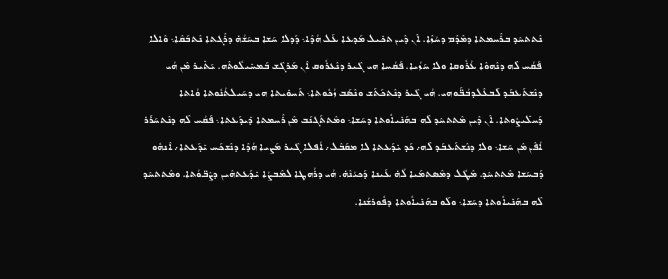ܢܶܬܬܚܶܕ ܒܪܶܚܡܬܐ ܕܡܶܕܶܡ ܕܚܳܙܶܐ. ܐܶܢ ܕܶܝܢ ܬܟܺܝܠ ܡܰܕܥܐ ܥܰܠ ܗܳܕܶܐ܆ ܕܰܕܠܐ ܚܰܫܐ ܒܚܰܫܳܗ̇ ܕܪܶܓܬܐ ܢܶܬܒܰܩܶܐ܆ ܘܶܐܠܐ ܦܰܩܳܚ ܠܶܗ ܕܢܶܗܘܶܐ ܥܳܪܽܘܩܐ ܘܠܐ ܚܰܙܳܝܐ. ܦܰܩܳܚܐ ܗܝ ܓܶܝܪ ܕܢܶܥܪܽܘܩ ܐܶܢ ܡܰܪܓܶܫ ܒܰܡܚܺܝܠܽܘܬܶܗ. ܝܰܬܺܝܪ ܡܶܢ ܗܳܝ ܕܢܶܫܬܰܥܒܰܕ ܠܰܒܥܶܠܕܒܳܒ̈ܰܘܗܝ. ܗܳܝ ܓܶܝܪ ܕܢܶܬܟܰܬܰܫ ܘܢܶܣܰܒ ܙܳܟܽܘܬܐ܆ ܬܰܚܘܺܝܬܐ ܗܝ ܕܚܰܝܠܬܳܢܽܘܬܐ ܘܳܐܬܐ ܕܰܚܠܺܝܨܽܘܬܐ. ܐܶܢ ܕܶܝܢ ܡܶܬܬܚܶܕ ܠܶܗ ܒܗܰܢܺܝܐܽܘܬܐ ܕܚܰܫܐ܆ ܘܡܶܬܬܰܓܢܰܒ ܡܶܢ ܪܶܚܡܬܐ ܕܺܝܕܰܥܬܐ܆ ܦܰܩܳܚ ܠܶܗ ܕܢܶܬܚܰܪܰܪ ܐܳܦܶܢ ܡܶܢ ܚܰܫܐ܆ ܘܠܐ ܕܢܶܫܬܰܥܒܰܕ ܠܶܗ܇ ܟܰܕ ܝܺܕܰܥܬܐ ܠܐ ܡܩܰܒܶܠ܇ ܐܳܦܠܐ ܓܶܝܪ ܡܰܨܝܐ ܗܳܕܶܐ ܕܢܶܫܟܰܚ ܝܺܕܰܥܬܐ܇ ܐܶܢܗܽܘ ܕܰܒܚܰܫܐ ܡܶܬܬܚܶܕ. ܡܶܛܽܠ ܕܡܶܣܬܡܰܝܐ ܠܳܗ̇ ܥܰܝܢܐ ܕܰܟܝܳܢܶܗ̇. ܗܳܝ ܕܪܳܗܛܐ ܠܡܶܒܨܳܐ ܝܺܕܰܥܬܗܶܝܢ ܕܨܶܒ̈ܘܳܬܐ. ܘܡܶܬܬܚܶܕ ܠܶܗ ܒܗܰܢܺܝܐܽܘܬܐ ܕܚܰܫܐ܆ ܘܠܰܘ ܒܗܰܢܺܝܐܽܘܬܐ ܕܦܽܘܪܫܳܢܐ.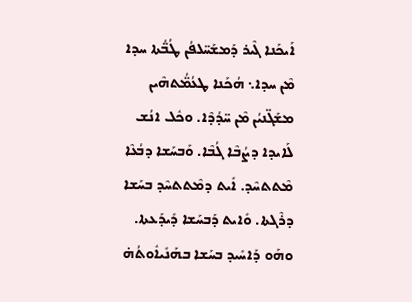ܐܰܝܟܰܢܐ ܓܶܝܪ ܕܰܡܫܰܚ̈ܠܦܳܢ ܛܳܒ̈ܳܬܐ ܚܕܐ ܡܶܢ ܚܕܐ܆ ܗܳܟܰܢܐ ܛܥܳܡ̈ܳܬܗܶܝܢ ܡܫܰܓ̈ܢܝܳܢ ܡܶܢ ܚ̈ܕܳܕܶܐ. ܘܟܽܠ ܐܢܳܫ ܠܰܐܝܕܐ ܕܨܳܒܶܐ ܓܳܒܶܐ. ܘܰܒܚܰܫܐ ܕܒܳܥܶܐ ܡܶܬܬܚܶܕ. ܐܺܝܬ ܕܡܶܬܬܚܶܕ ܒܚܰܫܐ ܕܪܶܓܬܐ. ܘܺܐܝܬ ܕܰܒܚܰܫܐ ܕܺܝܕܰܥܬܐ. ܘܗܰܘ ܕܰܐܚܺܝܕ ܒܚܰܫܐ ܒܗܰܢܺܝܐܽܘܬܳܗ̇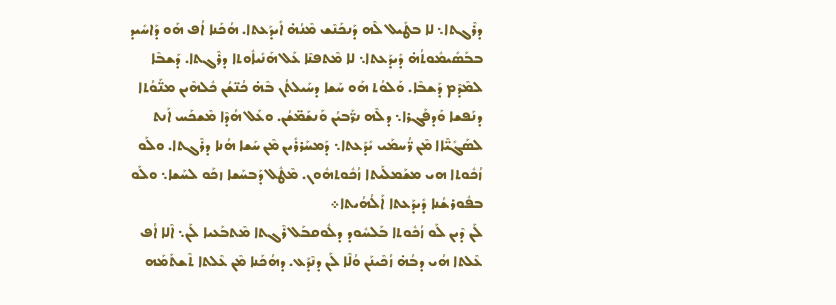ܕܪܶܓܬܐ܆ ܠܐ ܒܛܺܝܠ ܠܶܗ ܕܰܢܟܰܢܶܫ ܡܶܢܳܗ̇ ܐܺܝܕܰܥܬܐ. ܗܳܟܰܢܐ ܐܳܦ ܗܰܘ ܕܰܐܚܺܝܕ ܒܒܰܣܺܝܡܽܘܬܳܗ̇ ܕܺܝܕܰܥܬܐ܆ ܠܐ ܡܶܬܦܢܶܐ ܥܰܠ ܗܰܢܺܝܐܽܘܬܐ ܕܪܶܓܬܐ. ܕܰܫܒܶܐ ܠܡܶܕܶܡ ܕܰܫܒܶܐ. ܘܰܠܘܳܬ ܗܰܘ ܚܰܫܐ ܕܚܰܝܠܬܳܢ ܒܶܗ̇ ܟܳܢ̈ܫܳܢ ܟܽܠܗܶܝܢ ܡܢ̈ܰܘܳܬܐ ܕܢܰܦܫܐ ܘܰܕܦܰܓܪܐ܆ ܕܠܶܗ ܢܖ̈ܰܒܝܳܢ ܘܰܢܫܰܡ̈ܫܳܢ. ܘܥܰܠ ܗܳܕܶܐ ܡܶܫܟܰܚ ܐܰܢܬ ܠܣܰܓܺܝ̈ܶܐܐ ܡܶܢ ܪ̈ܳܚܡܰܝ ܝܺܕܰܥܬܐ܆ ܕܰܡܚܰܪܪܺܝܢ ܡܶܢ ܚܰܫܐ ܗܳܢܐ ܕܪܶܓܬܐ. ܘܠܰܘ ܙܳܟܽܘܬܐ ܗܝ ܡܫܰܡܠܰܝܬܐ ܙܳܟܽܘܬܗܽܘܢ. ܡܶܛܽܠ ܕܰܒܚܰܫܐ ܙܟܰܘ ܠܚܰܫܐ܆ ܘܠܰܘ ܒܦܽܘܪܫܳܢܐ ܕܺܝܕܰܥܬܐ ܐܰܠܳܗܳܝܬܐ܀
ܠܰܢ ܕܶܝܢ ܠܰܘ ܙܳܟܽܘܬܐ ܒܰܠܚܽܘܕ ܕܠܽܘܩܒܰܠ ܪܶܓܬܐ ܡܶܬܒܰܥܝܐ ܠܰܢ܆ ܐܶܠܐ ܐܳܦ ܥܶܠܬܐ ܗܳܝ ܕܒܳܗ̇ ܙܳܟܶܝܢܰܢ ܘܳܠܶܐ ܠܰܢ ܕܢܶܕܰܥ. ܕܗܳܟܰܢܐ ܡܶܢ ܥܶܠܬܐ ܬܶܫܬܰܡܰܗ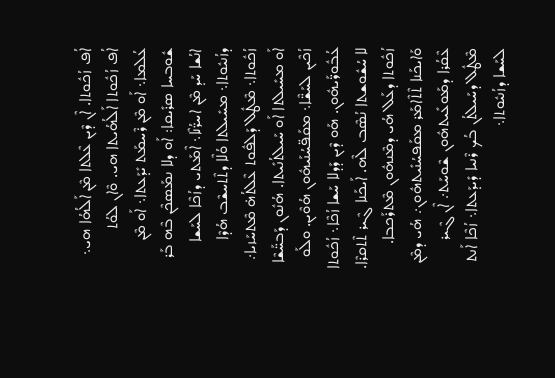ܐܳܦ ܙܳܟܽܘܬܐ. ܐܶܢ ܕܶܝܢ ܥܶܠܬܐ ܡܶܢ ܐܰܠܳܗܳܐ ܗܝ܆ ܐܳܦ ܙܳܟܽܘܬܐ ܐܰܠܳܗܳܝܬܐ ܗܝ. ܘܶܐܢ ܠܘܳܬ ܥܳܠܡܐ܆ ܐܰܘ ܡܶܢ ܪܶܚܡܰܬ ܝܺܕܰܥܬܐ܆ ܐܰܘ ܡܶܢ ܫܽܘܒܚܐ ܣܪܺܝܩܐ: ܐܰܘ ܕܠܐ ܢܡܰܣܟܶܢ ܒܶܗ ܒܰܪ ܐܢܳܫܐ ܚܰܕ ܡܶܢ ܐܚܪ̈ܳܢܶܐ܆ ܐܶܡܰܬܝ ܕܙܳܟܶܐ ܠܚܰܫܐ ܕܙܳܢܝܽܘܬܐ܆ ܡܚܺܝܠܬܐ ܘܳܠܶܐ ܕܬܶܬܚܫܶܒ ܗܳܕܶܐ ܙܳܟܽܘܬܐ܆ ܡܶܛܽܠ ܕܰܠܦܽܘܬ ܥܶܠܬܳܗ̇ ܡܶܬܚܰܙܝܐ܇ ܐܰܘ ܡܚܺܝܠܬܐ ܐܰܘ ܚܰܝܠܬܳܢܺܝܬܐ. ܗܳܢܽܘܢ ܕܰܒܚ̈ܰܫܶܐ ܙܳܟܶܝܢ ܠܚܰܫ̈ܶܐ܆ ܡܩܰܦ̈ܚܳܢܰܝܗܽܘܢ ܗܳܘܶܝܢ. ܘܠܰܘ ܥܳܒܽܘܪ̈ܰܝܗܽܘܢ. ܗܰܘ ܕܶܝܢ ܕܰܕܠܐ ܚܰܫܐ ܙܳܟܶܐ܆ ܙܳܟܽܘܬܐ ܠܐ ܚܳܫܽܘܫܬܐ ܢܳܣܶܒ ܠܶܗ. ܐܰܝܟܰܢܐ ܓܶܝܪ ܬܶܬܩܪܶܐ. ܙܳܟܽܘܬܐ ܕܥܰܠ ܗܳܝ ܕܡܶܢܗܽܘܢ ܡܶܬܪܰܟܒܐ. ܘܰܐܝܟܰܢܐ ܬܶܬܶܐܡܰܪ ܡܩܰܦܚܳܢܺܝܬܗܽܘܢ܇ ܗܳܝ ܕܡܶܢ ܥܶܩܳܪܐ ܕܡܰܘܥܺܝܬܗܽܘܢ ܫܶܘܚܰܬ܇ ܐܶܢ ܓܶܝܪ ܡܶܛܽܠ ܕܚܰܝܠܬܳܢ ܒܳܟ ܪܶܢܝܐ ܕܺܝܕܰܥܬܐ܆ ܙܳܟܶܐ ܐܰܢܬ ܠܚܰܫܐ ܕܙܳܢܝܽܘܬܐ܆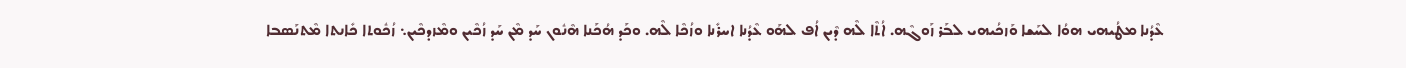ܥܶܕܳܢܐ ܡܛܳܝܗܝ ܗܘܳܐ ܠܚܰܫܐ ܘܰܙܟܳܝܗܝ ܠܒܰܪ ܙܰܘܓܶܗ. ܐܳܬܶܐ ܠܶܗ ܕܶܝܢ ܐܳܦ ܠܗܰܘ ܥܶܕܳܢܐ ܐܚܪܺܢܐ ܘܙܳܟܶܐ ܠܶܗ. ܘܟܰܕ ܗܳܟܰܢܐ ܗܶܢܽܘܢ ܚܰܕ ܡܶܢ ܚܰܕ ܙܳܟܶܝܢ ܘܡܶܙܕܟܶܝܢ܆ ܙܳܟܽܘܬܐ ܟܺܐܢܬܐ ܡܶܬܢܰܣܒܐ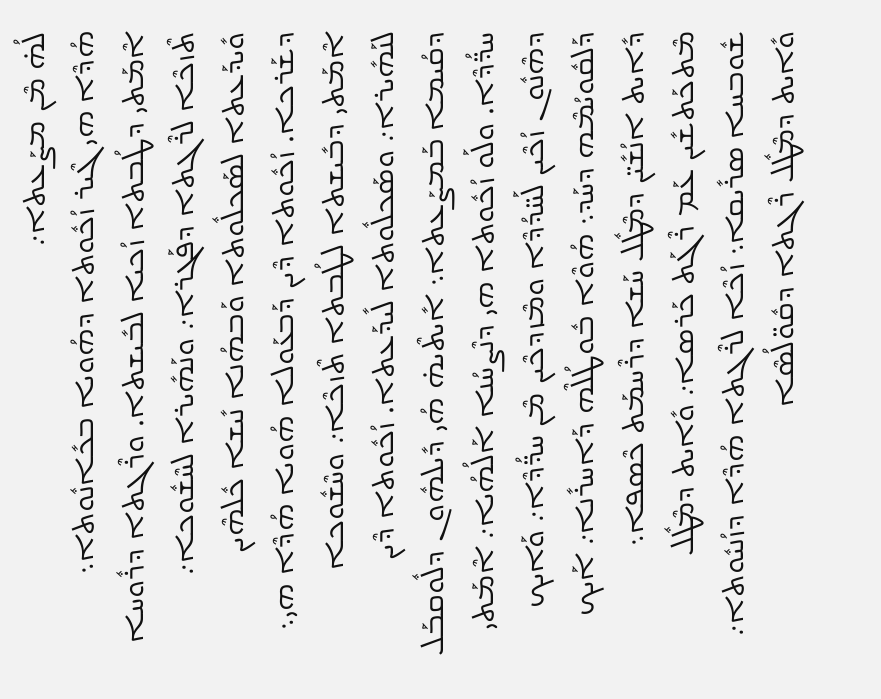ܠܳܗ̇ ܡܶܢ ܡܨܰܥܬܐ܇
ܗܳܕܶܐ ܗܝ ܓܶܝܪ ܙܳܟܽܘܬܐ ܕܗܳܘܝܐ ܒܟܺܐܢܽܘܬܐ܆ ܐܶܡܰܬܝ ܕܛܳܒܬܐ ܙܳܟܝܐ ܠܒܺܝܫܬܐ. ܘܪܶܓܬܐ ܕܪܽܘܚܐ ܬܶܙܟܶܐ ܠܪܶܓܬܐ ܕܦܰܓܪܐ܇ ܘܢܰܗܺܝܪܐ ܠܚܶܫܽܘܟܐ܇ ܘܺܝܕܰܥܬܐ ܠܣܰܟܠܽܘܬܐ ܘܰܒܗܳܢܐ ܢܺܝܫܐ ܟܽܠܗܶܝܢ ܕܫܰܪܟܐ. ܙܳܟܽܘܬܐ ܕܶܝܢ ܕܰܒܥܰܘܠܐ ܗܳܘܝܐ ܗܳܕܶܐ ܗܝ܆ ܐܶܡܰܬܝ ܕܒܺܝܫܬܐ ܠܛܳܒܬܐ ܬܶܙܟܶܐ܇ ܘܚܶܫܽܘܟܐ ܠܢܰܗܺܝܪܐ܇ ܘܣܰܟܠܽܘܬܐ ܠܺܝܕܰܥܬܐ. ܙܳܟܽܘܬܐ ܕܶܝܢ ܕܩܳܝܡܐ ܒܰܡܨܰܥܬܐ܆ ܐܺܝܬܶܝܗ̇ ܗܳܝ ܕܺܝܠܗܽܘܢ ܕܠܽܘܩܒܰܠ ܚܕ̈ܳܕܶܐ. ܘܠܰܘ ܙܳܟܽܘܬܐ ܗܝ ܕܢܶܨܚܳܢܐ ܐܰܠܳܗܳܝܐ܇ ܐܶܡܰܬܝ ܕܗܶܢܽܘܢ ܙܳܟܶܝܢ ܠܰܚ̈ܕܳܕܶܐ ܘܡܶܙܕܟܶܝܢ ܡܶܢ ܚܕ̈ܳܕܶܐ܇ ܘܰܐܝܟ ܕܰܠܩܽܘܝܳܡܶܗ ܕܚܰܕ܆ ܗܳܘܶܐ ܒܽܘܛܳܠܶܗ ܕܰܐܚܪܺܢܐ܇ ܐܰܝܟ ܕܺܐܝܬ ܐܢܳܫܺܝ̈ܢ ܕܡܶܛܽܠ ܚܰܫܐ ܕܪܶܚܡܰܬ ܟܶܣܦܐ܆ ܡܶܬܟܰܬܫܺܝܢ ܥܰܡ ܪܶܓܰܬ ܟܰܪܣܐ܇ ܘܺܐܝܬ ܕܡܶܛܽܠ ܫܽܘܒܚܐ ܣܪܺܝܩܐ܆ ܙܳܟܶܐ ܠܪܶܓܬܐ ܗܳܕܶܐ ܕܙܳܢܝܽܘܬܐ܇ ܘܺܐܝܬ ܕܡܶܛܽܠ ܪܶܓܬܐ ܕܩܽܘ̈ܠܳܣܶܐ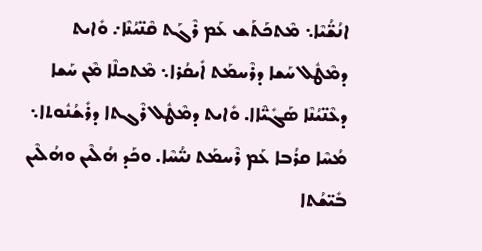ܐܢܳܫ̈ܳܝܶܐ܆ ܡܶܬܟܰܬܰܫ ܥܰܡ ܪܶܓܰܬ ܩܶܢ̈ܝܳܢܶܐ܇ ܘܺܐܝܬ ܕܡܶܛܽܠ ܚܰܫܐ ܕܪܶܚܡܰܬ ܐܺܝܩܳܪܐ܆ ܡܶܬܟܠܶܐ ܡܶܢ ܚܰܫܐ ܕܥܶܢ̈ܝܳܢܶܐ ܣܰܓܺܝ̈ܶܐܐ. ܘܺܐܝܬ ܕܡܶܛܽܠ ܪܶܓܬܐ ܕܪܺܫܳܢܽܘܬܐ܆ ܡܳܚܶܐ ܩܪܳܒܐ ܥܰܡ ܪܶܚܡܰܬ ܢܝ̈ܳܚܶܐ. ܘܟܰܕ ܗܳܠܶܝܢ ܘܗܳܠܶܝܢ ܒܺܝ̈ܫܳܬܐ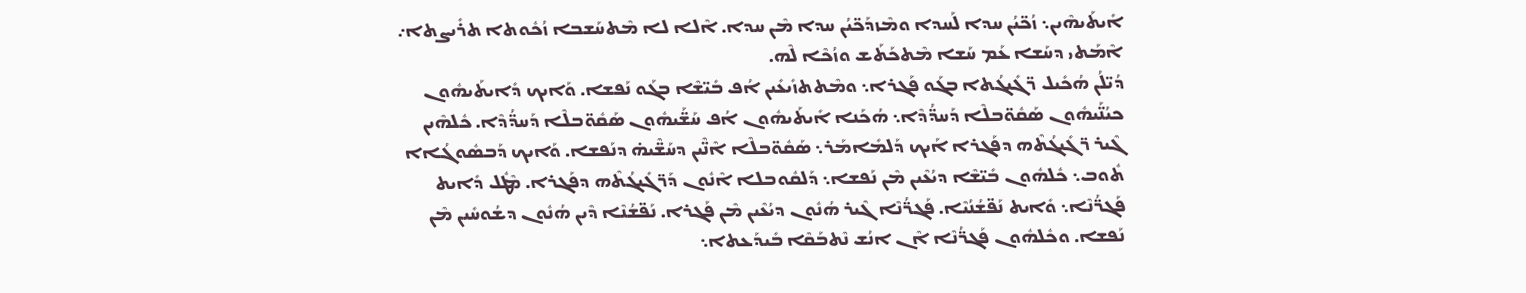ܐܺܝܬܰܝܗܶܝܢ܆ ܙܳܟ̈ܝܳܢ ܚܕܐ ܠܰܚܕܐ ܘܡܶܙܕܰܟ̈ܝܳܢ ܚܕܐ ܡܶܢ ܚܕܐ. ܐܶܠܐ ܠܐ ܡܶܬܚܰܫܒܐ ܙܳܟܽܘܬܐ ܬܪܺܝܨܬܐ܇ ܐܶܡܰܬܝ ܕܚܰܫܐ ܥܰܡ ܚܰܫܐ ܡܶܬܟܰܬܰܫ ܘܙܳܟܶܐ ܠܶܗ.
ܕܳܝ̈ܠܳܢ ܗܳܟܺܝܠ ܖ̈ܓܺܝܓܳܬܐ ܒܓܰܘ ܦܰܓܪܐ܆ ܘܡܶܬܬܙܺܝܥܺܝܢ ܐܳܦ ܒܺܝ̈ܫܶܐ ܒܓܰܘ ܢܰܦܫܐ. ܘܰܐܝܟ ܕܺܐܝܬܰܝܗܽܘܢ ܟܝܳܢ̈ܰܝܗܽܘܢ ܣܰܩܽܘ̈ܒܠܶܐ ܕܰܚܕ̈ܳܕܶܐ܆ ܗܳܟܰܢܐ ܐܺܝܬܰܝܗܽܘܢ ܐܳܦ ܚܰܫ̈ܰܝܗܽܘܢ ܣܰܩܽܘ̈ܒܠܶܐ ܕܰܚܕ̈ܳܕܶܐ. ܟܽܠܗܶܝܢ ܓܶܝܪ ܪ̈ܓܺܝܓܳܬܶܗ ܕܦܰܓܪܐ ܐܰܝܟ ܕܰܠܡܺܐܡܰܪ܆ ܣܰܩܽܘ̈ܒܠܶܐ ܐܶܢ̈ܶܝܢ ܕܚܰܫ̈ܶܝܗ̇ ܕܢܰܦܫܐ. ܘܰܐܝܟ ܕܰܒܣܽܘܓܳܐܐ ܬܽܘܒ܆ ܟܽܠܗܽܘܢ ܒܺܝ̈ܫܶܐ ܕܝܳܥܶܝܢ ܡܶܢ ܢܰܦܫܐ܆ ܕܰܠܩܽܘܒܠܐ ܐܶܢܽܘܢ ܕܰܪ̈ܓܺܝܓܳܬܶܗ ܕܦܰܓܪܐ. ܡܶܛܽܠ ܕܺܐܝܬ ܦܰܓܪ̈ܳܢܶܐ܆ ܘܺܐܝܬ ܢܰܦ̈ܫܳܢܳܝܶܐ. ܦܰܓܪ̈ܳܢܶܐ ܓܶܝܪ ܗܳܢܽܘܢ ܕܝܳܥܶܝܢ ܡܶܢ ܦܰܓܪܐ. ܢܰܦ̈ܫܳܢܶܐ ܕܶܝܢ ܗܳܢܽܘܢ ܕܫܳܘܚܺܝܢ ܡܶܢ ܢܰܦܫܐ. ܘܟܽܠܗܽܘܢ ܦܰܓܪ̈ܳܢܶܐ ܐܶܢ ܐܢܳܫ ܢܶܬܒܰܩܶܐ ܒܺܝܕܰܥܬܐ܆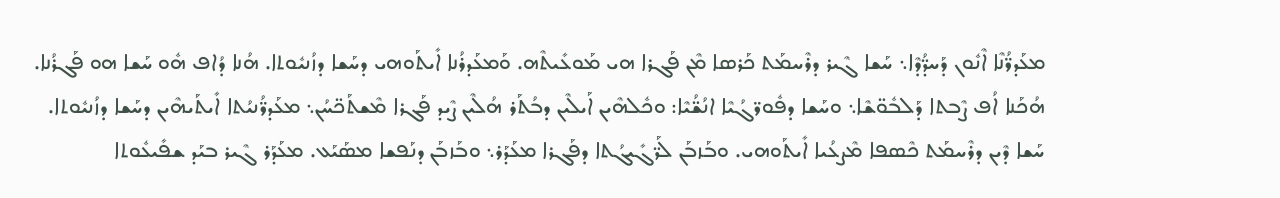ܡܥܰܕܪ̈ܳܢܶܐ ܐܶܢܽܘܢ ܕܰܚܕ̈ܳܕܶܐ܆ ܚܰܫܐ ܓܶܝܪ ܕܪܶܚܡܰܬ ܟܰܪܣܐ ܡܶܢ ܦܰܓܪܐ ܗܝ ܡܰܘܥܺܝܬܶܗ. ܘܰܡܥܰܕܪܳܢܐ ܐܺܝܬܰܘܗܝ ܕܚܰܫܐ ܕܙܳܢܝܽܘܬܐ. ܗܳܢܐ ܕܳܐܦ ܗܽܘ ܚܰܫܐ ܗܘ ܦܰܓܪܳܢܐ. ܗܳܟܰܢܐ ܐܳܦ ܨܶܒܬܐ ܕܰܠܒܽܘ̈ܫܶܐ܆ ܘܚܰܫܐ ܕܦܽܘܪ̈ܓܳܝܶܐ ܐܢܳܫ̈ܳܝܶܐ: ܘܟܽܠܗܶܝܢ ܐܰܝܠܶܝܢ ܕܒܳܬܰܪ ܗܳܠܶܝܢ ܨܶܝܕ ܦܰܓܪܐ ܡܶܫܬܰܟ̈ܚܳܢ܆ ܡܥܰܕܪ̈ܳܢܝܳܬܐ ܐܺܝܬܰܝܗܶܝܢ ܕܚܰܫܐ ܕܙܳܢܝܽܘܬܐ.
ܚܰܫܐ ܕܶܝܢ ܕܪܶܚܡܰܬ ܟܶܣܦܐ ܡܶܨܥܳܝܐ ܐܺܝܬܰܘܗܝ. ܘܒܰܙܒܰܢ ܠܰܖ̈ܓܺܝܓܳܬܐ ܕܦܰܓܪܐ ܡܥܰܕܰܪ܆ ܘܒܰܙܒܰܢ ܕܢܰܦܫܐ ܡܣܰܝܰܥ. ܡܥܰܕܰܪ ܓܶܝܪ ܒܝܰܕ ܫܦܺܝܥܽܘܬܐ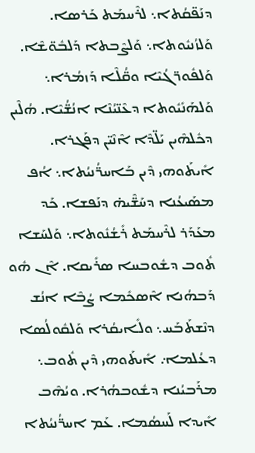ܕܢܰܦ̈ܩܳܬܐ܆ ܠܪܶܚܡܰܬ ܟܰܪܣܐ. ܘܰܠܙܳܢܝܽܘܬܐ܆ ܘܰܠܨܶܒܬܐ ܕܰܠܒܽܘ̈ܫܶܐ. ܘܰܠܦܽܘܪ̈ܓܳܝܶܐ ܘܩ̈ܳܠܶܐ ܕܰܙܡܳܪܐ܆ ܘܰܠܗܰܢܺܝܽܘܬܐ ܕܥܶܢ̈ܝܳܢܶܐ ܐܢܳܫ̈ܳܝܶܐ. ܗܳܠܶܝܢ ܕܟܽܠܗܶܝܢ ܝܰܠ̈ܕܶܐ ܐܶܢܶܝ̈ܢ ܕܦܰܓܪܐ. ܐܺܝܬܰܘܗܝ ܕܶܝܢ ܒܰܐܚܪ̈ܳܢܝܳܬܐ܆ ܐܳܦ ܡܣܰܝܥܳܢܐ ܕܚܰܫ̈ܶܝܗ̇ ܕܢܰܦܫܐ. ܟܰܕ ܡܥܰܕܰܪ ܠܪܶܚܡܰܬ ܪܺܫܳܢܽܘܬܐ܆ ܘܰܠܚܰܫܐ ܬܽܘܒ ܕܫܽܘܒܚܐ ܣܪܺܝܩܐ. ܐܶܢ ܗܽܘ ܕܰܒܗܳܢܐ ܐܶܣܟܺܡܐ ܨܳܒܶܐ ܐܢܳܫ ܕܢܶܫܬܰܒܰܚ܆ ܘܠܺܐܝܩܳܪܐ ܘܰܠܩܽܘܠܳܣܐ ܕܥܳܠܡܐ܇ ܐܺܝܬܰܘܗܝ ܕܶܝܢ ܬܽܘܒ܆ ܡܪܰܒܝܳܢܐ ܕܫܽܘܒܗܳܪܐ. ܘܝܳܗܶܒ ܐܺܝܕܐ ܠܰܚܣܳܡܐ. ܥܰܡ ܐܚܪ̈ܳܢܝܳܬܐ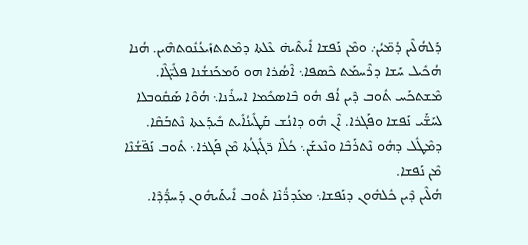ܕܰܠܗܳܠܶܝܢ ܕܳܡ̈ܝܳܢ܇ ܘܡܶܢ ܢܰܦܫܐ ܐܺܝܬܶܝܗ̇ ܥܶܠܬܐ ܕܡܶܬܬܙܺܝܥܳܢܽܘܬܗܶܝܢ. ܗܳܢܐ ܗܳܟܺܝܠ ܚܰܫܐ ܕܪܶܚܡܰܬ ܟܶܣܦܐ܆ ܐܶܣܳܪܐ ܗܘ ܘܰܡܟܰܢܫܳܢܐ ܦܠܺܝ̈ܓܶܐ. ܡܶܫܬܟܰܚ ܬܽܘܒ ܕܶܝܢ ܐܳܦ ܗܽܘ ܒܶܐܣܟܺܡܐ ܐܚܪܺܢܐ܆ ܗܳܘܶܐ ܣܰܩܽܘܒܠܐ ܠܚܰܫ̈ܰܝ ܢܰܦܫܐ ܘܦܰܓܪܐ. ܐܶܢ ܗܽܘ ܕܐܢܳܫ ܩܰܛܺܝܢܳܐܺܝܬ ܒܺܝܕܰܥܬܐ ܢܶܬܒܰܩܶܐ. ܕܡܶܛܽܠ ܕܗܽܘ ܢܶܬܪܰܒܶܐ ܘܢܶܥܫܰܢ܆ ܟܳܠܶܐ ܖ̈ܓܺܝܓܳܬܐ ܡܶܢ ܦܰܓܪܐ܆ ܬܽܘܒ ܢܰܦ̈ܫܳܢܶܐ ܡܶܢ ܢܰܦܫܐ.
ܗܳܠܶܝܢ ܕܶܝܢ ܟܽܠܗܽܘܢ ܕܢܰܦܫܐ܆ ܡܥܰܕܪ̈ܳܢܶܐ ܬܽܘܒ ܐܺܝܬܰܝܗܽܘܢ ܕܰܚܕ̈ܳܕܶܐ.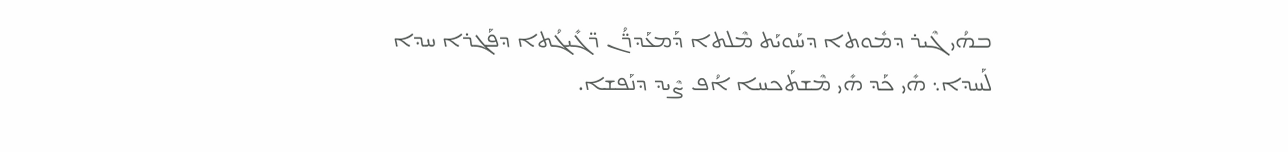ܒܗܳܝ ܓܶܝܪ ܕܡܽܘܬܐ ܕܚܰܘܝܰܬ ܡܶܠܬܐ ܕܰܡܥܰܕܪ̈ܳܢ ܖ̈ܓܺܝܓܳܬܐ ܕܦܰܓܪܐ ܚܕܐ ܠܰܚܕܐ܆ ܗܺܝ ܟܰܕ ܗܺܝ ܡܶܫܬܰܟܚܐ ܐܳܦ ܨܶܝܕ ܕܢܰܦܫܐ.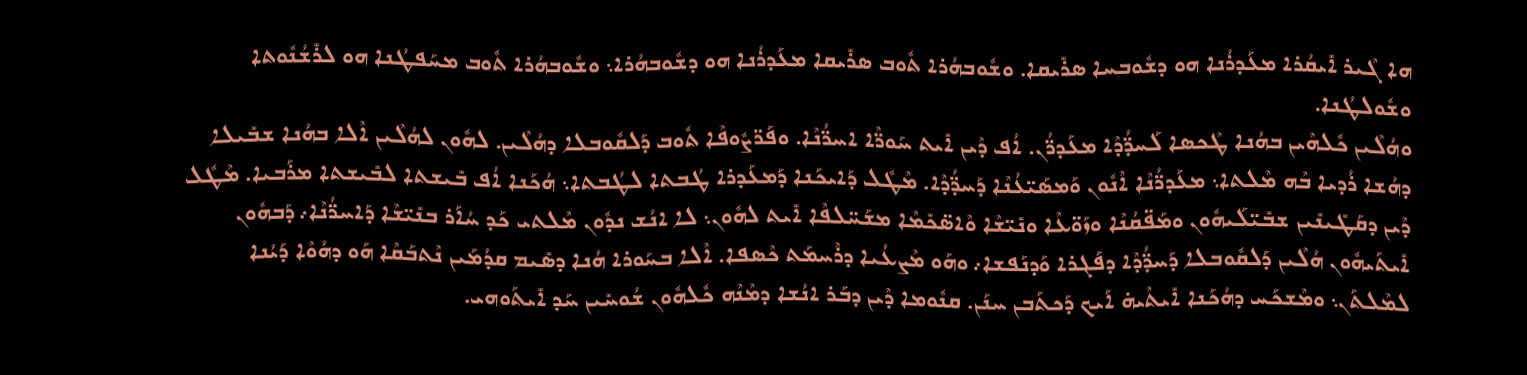ܗܐ ܓܶܝܪ ܐܺܝܩܳܪܐ ܡܥܰܕܪܳܢܐ ܗܘ ܕܫܽܘܒܚܐ ܣܪܺܝܩܐ. ܘܫܽܘܒܗܳܪܐ ܬܽܘܒ ܣܪܺܝܩܐ ܡܥܰܕܪܳܢܐ ܗܘ ܕܫܽܘܒܗܳܪܐ܆ ܘܫܽܘܒܗܳܪܐ ܬܽܘܒ ܡܚܰܦܛܳܢܐ ܗܘ ܠܪܺܫܳܢܽܘܬܐ ܘܫܽܘܠܛܳܢܐ.
ܘܗܳܠܶܝܢ ܟܽܠܗܶܝܢ ܒܗܳܢܐ ܛܶܟܣܐ ܠܰܚܕ̈ܳܕܶܐ ܡܥܰܕܪ̈ܳܢ. ܐܳܦ ܕܶܝܢ ܐܺܝܬ ܚܰܘܪ̈ܶܐ ܐܚܪ̈ܳܢܶܐ. ܘܦܰܪ̈ܨܽܘܦܶܐ ܬܽܘܒ ܕܰܠܩܽܘܒܠܐ ܕܗܳܠܶܝܢ. ܠܗܽܘܢ ܠܗܳܠܶܝܢ ܐܶܠܐ ܒܗܳܢܐ ܫܒܺܝܠܐ ܕܗܳܫܐ ܪܳܕܝܐ ܒܶܗ ܡܶܠܬܐ܆ ܡܥܰܕܪ̈ܳܢܶܐ ܐܶܢܽܘܢ ܘܰܡܣܰܝ̈ܥܳܢܶܐ ܕܰܚܕ̈ܳܕܶܐ. ܡܶܛܽܠ ܕܰܐܝܟܰܢܐ ܕܰܡܥܰܕܪܐ ܛܳܒܬܐ ܠܛܳܒܬܐ܆ ܗܳܟܰܢܐ ܐܳܦ ܒܺܝܫܬܐ ܠܒܺܝܫܬܐ ܡܪܰܒܝܐ. ܡܶܛܽܠ ܕܶܝܢ ܕܩܰܛܺܝܢܺܝܢ ܫܒܺܝ̈ܠܰܝܗܽܘܢ ܘܡܰܦ̈ܩܳܢܶܐ ܘܙܰܘ̈ܥܶܐ ܘܢܺܝ̈ܫܶܐ ܘܶܐܣ̈ܟܺܡܶܐ ܡܫܰܚ̈ܠܦܶܐ ܐܺܝܬ ܠܗܽܘܢ܆ ܠܐ ܐܢܳܫ ܢܕܽܘܢ ܡܶܠܬܝ ܟܰܕ ܚܳܐܰܪ ܒܢܺܝ̈ܫܶܐ ܕܰܐܚܪ̈ܳܢܶܐ܇ ܕܰܒܗܽܘܢ ܐܺܝܬܰܝܗܽܘܢ ܗܳܠܶܝܢ ܕܰܠܩܽܘܒܠܐ ܕܰܚܕ̈ܳܕܶܐ ܕܦܰܓܪܐ ܘܰܕܢܰܦܫܐ܇ ܘܗܰܘ ܡܶܨܥܳܝܐ ܕܪܶܚܡܰܬ ܟܶܣܦܐ. ܐܶܠܐ ܒܚܰܘܪܐ ܗܳܢܐ ܕܣܺܝܡ ܩܕܳܡܰܝܢ ܢܶܬܒܰܩܶܐ ܗܰܘ ܕܗܳܘܶܐ ܕܰܝܳܢܐ ܠܡܶܠܬܰܢ܆ ܘܡܶܫܟܰܚ ܕܗܳܟܰܢܐ ܐܺܝܬܶܝܗ̇ ܐܰܝܟ ܕܰܟܬܰܒܢ ܚܢܰܢ. ܩܢܽܘܡܐ ܕܶܝܢ ܕܒܰܪ ܐܢܳܫܐ ܕܡܶܢܶܗ ܟܽܠܗܽܘܢ ܫܳܘܚܺܝܢ ܚܰܕ ܐܺܝܬܰܘܗܝ.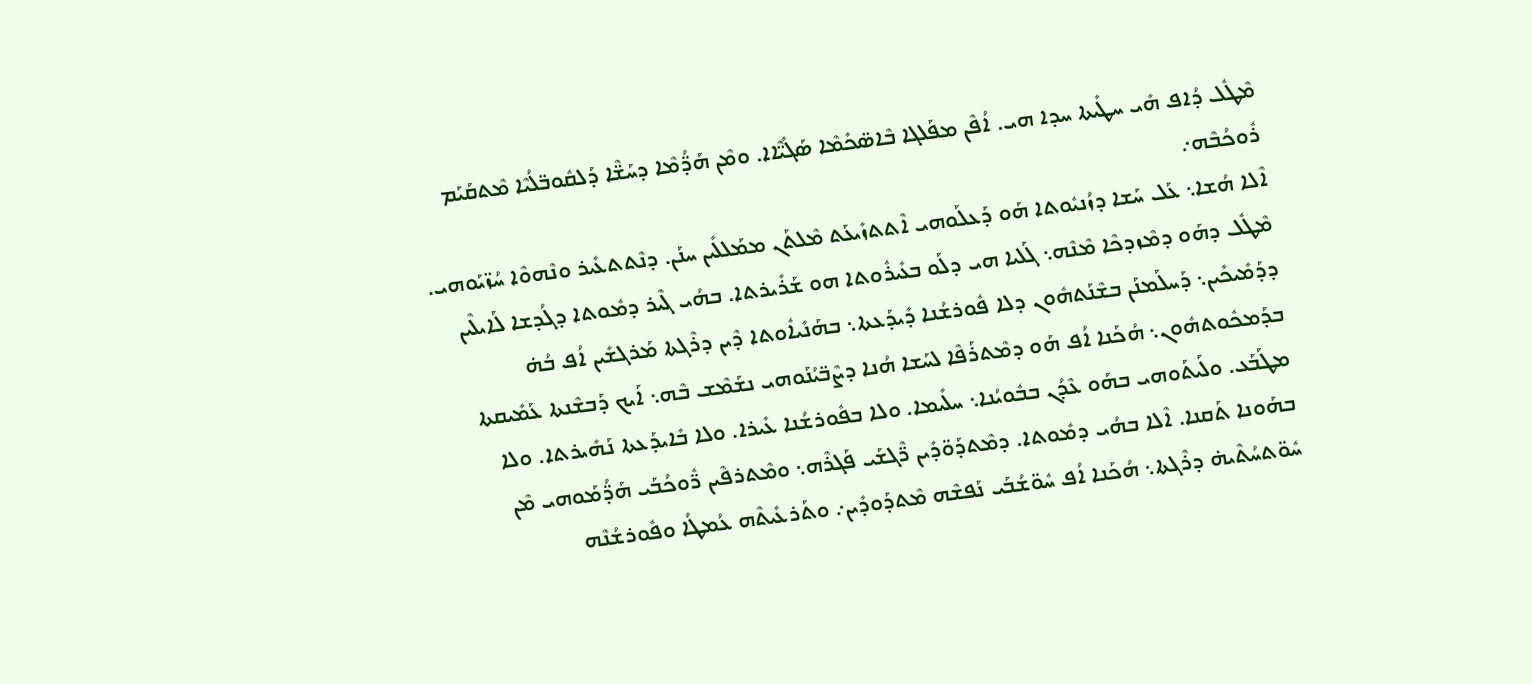ܡܶܛܽܠ ܕܳܐܦ ܗܺܝ ܚܛܺܝܬܐ ܚܕܐ ܗܝ. ܐܳܦܶܢ ܡܦܰܠܓܐ ܒܶܐܣ̈ܟܺܡܶܐ ܣܰܓܺܝ̈ܶܐܐ. ܘܡܶܢ ܗܰܕ̈ܳܡܶܐ ܕܚܰܫ̈ܶܐ ܕܰܠܩܽܘܒ̈ܠܳܝܶܐ ܡܶܬܩܰܝܰܡ ܪܽܘܟܳܒܶܗ܇
ܐܶܠܐ ܗܳܫܐ܆ ܥܰܠ ܚܰܫܐ ܕܙܳܢܝܽܘܬܐ ܗܰܘ ܕܰܥܠܰܘܗܝ ܐܶܬܬܙܺܝܥܰܬ ܡܶܠܬܰܢ ܡܡܰܠܠܺܝܢ ܚܢܰܢ. ܕܢܶܬܬܥܺܝܪ ܘܢܶܗܘܶܐ ܚܳܙ̈ܝܰܘܗܝ. ܡܶܛܽܠ ܕܗܰܘ ܕܡܶܙܕܟܶܐ ܡܶܢܶܗ܆ ܓܰܠܝܐ ܗܝ ܕܠܰܘ ܒܥܺܝܪܽܘܬܐ ܗܘ ܫܰܪܺܝܪܬܐ. ܒܗܳܝ ܓܶܝܪ ܕܡܽܘܬܐ ܕܓܳܕܫܐ ܠܰܐܝܠܶܝܢ ܕܕܰܡܺܝܟܺܝܢ܆ ܕܰܚܠܰܡܢܰܢ ܒܫܶܢܰܬܗܽܘܢ ܕܠܐ ܦܽܘܪܫܳܢܐ ܕܺܝܕܰܥܬܐ܆ ܒܗܰܢܺܝܐܽܘܬܐ ܕܶܝܢ ܕܪܶܓܬܐ ܡܰܪܓܫܺܝܢ ܐܳܦ ܒܳܗ̇ ܒܕܰܡܟܽܘܬܗܽܘܢ܆ ܗܳܟܰܢܐ ܐܳܦ ܗܰܘ ܕܡܶܬܪܰܦܶܐ ܠܚܰܫܐ ܗܳܢܐ ܕܨܶܒ̈ܝܳܢܰܘܗܝ ܢܫܰܡܶܫ ܒܶܗ܆ ܐܰܝܟ ܕܰܒܫܶܢܬܐ ܥܰܡܺܝܩܬܐ ܡܛܰܒܰܥ. ܘܠܰܝܬܰܘܗܝ ܒܗܰܘ ܥܶܕܳܢ ܒܒܽܘܝܳܢܐ܆ ܚܠܺܝܡܐ. ܘܠܐ ܒܦܽܘܪܫܳܢܐ ܥܺܝܪܐ. ܘܠܐ ܒܺܐܝܕܰܥܬܐ ܢܰܗܺܝܪܬܐ. ܘܠܐ ܒܗܰܘܢܐ ܬܰܩܢܐ. ܐܶܠܐ ܒܗܳܝ ܕܡܽܘܬܐ. ܕܡܶܬܕܰܘ̈ܕܺܝܢ ܪ̈ܶܓܫܰܝ ܦܰܓܪܶܗ܆ ܘܡܶܬܪܦܶܝܢ ܪ̈ܽܘܟܳܒܰܝ ܗܰܕ̈ܳܡܰܘܗܝ ܡܶܢ ܚܽܘ̈ܬܚܳܬܶܝܗ̇ ܕܪܶܓܬܐ܆ ܗܳܟܰܢܐ ܐܳܦ ܚܽܘ̈ܫܳܒܰܝ ܢܰܦܫܶܗ ܡܶܬܕܰܘܕܺܝܢ܇ ܘܬܰܪܥܺܝܬܶܗ ܥܳܡܛܳܐ ܘܦܽܘܪܫܳܢܶܗ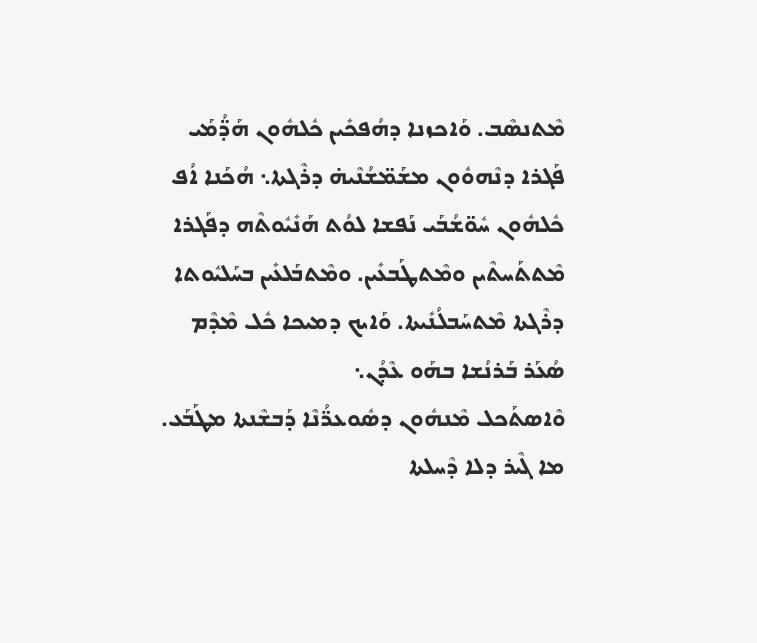ܡܶܬܢܣܶܒ. ܘܰܐܟܙܢܐ ܕܗܳܦܟܺܝܢ ܟܽܠܗܽܘܢ ܗܰܕ̈ܳܡܰܝ ܦܰܓܪܐ ܕܢܶܗܘܽܘܢ ܡܫܰܡ̈ܫܳܢܶܝܗ̇ ܕܪܶܓܬܐ܆ ܗܳܟܰܢܐ ܐܳܦ ܟܽܠܗܽܘܢ ܚܽܘ̈ܫܳܒܰܝ ܢܰܦܫܐ ܠܘܳܬ ܗܰܢܺܝܽܘܬܶܗ ܕܦܰܓܪܐ ܡܶܬܬܰܚܬܶܝܢ ܘܡܶܬܛܰܒܥܺܝܢ. ܘܡܶܬܒܰܠܥܺܝܢ ܒܚܰܠܝܽܘܬܐ ܕܪܶܓܬܐ ܡܶܬܚܰܒܠܳܢܺܝܬܐ. ܘܰܐܝܟ ܕܡܝܟܐ ܟܽܠ ܡܶܕܶܡ ܣܳܥܰܪ ܒܰܪܢܳܫܐ ܒܗܰܘ ܥܶܕܳܢ܆
ܘܶܐܣܬܰܟܠ ܡܶܢܗܽܘܢ ܕܣܽܘܥܪ̈ܳܢܶܐ ܕܰܒܫܶܢܬܐ ܡܛܰܒܰܥ. ܡܐ ܓܶܝܪ ܕܠܐ ܕܶܚܠܬܐ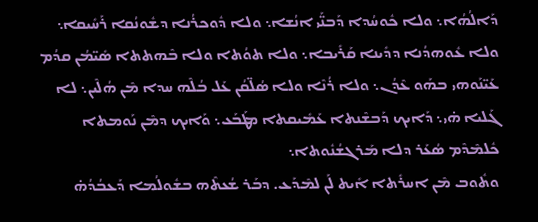ܕܰܐܠܳܗܳܐ܆ ܘܠܐ ܟܽܘܚܳܕܐ ܕܰܒܢ̈ܰܝ ܐܢܳܫܐ܆ ܘܠܐ ܕܽܘܟܪܳܢܐ ܕܫܽܘܢܳܩܐ ܪܰܚܺܝܩܐ܆ ܘܠܐ ܥܽܘܗܕܳܢܐ ܕܕܺܝܢܐ ܩܰܪܺܝܒܐ܆ ܘܠܐ ܬܘܳܬܐ ܘܠܐ ܒܶܗܬܬܐ ܣܺܝ̈ܡܳܢ ܩܕܳܡ ܥܰܝ̈ܢܰܘܗܝ ܒܗܰܘ ܥܶܕܳܢ܆ ܘܠܐ ܪܳܢܶܐ ܘܠܐ ܣܳܠ̈ܩܳܢ ܥܰܠ ܒܳܠܶܗ ܚܕܐ ܡܶܢ ܗܳܠܶܝܢ܆ ܠܐ ܓܰܠܝܐ ܗ̇ܝ܆ ܕܰܐܝܟ ܕܰܒܫܶܢܬܐ ܥܰܡܺܝܩܬܐ ܡܛܰܒܰܥ܆ ܘܰܐܝܟ ܕܡܶܢ ܢܰܘܡܬܐ ܟܽܠܡܶܕܶܡ ܣܳܥܰܪ ܕܠܐ ܡܰܪܓܫܳܢܽܘܬܐ܆
ܘܬܽܘܒ ܡܶܢ ܐܚܪܺܬܐ ܐܺܝܬ ܠܰܢ ܠܡܶܕܰܥ. ܕܒܰܪ ܫܳܥܬܶܗ ܒܫܽܘܠܳܡܐ ܕܰܥܒܳܕܳܗ̇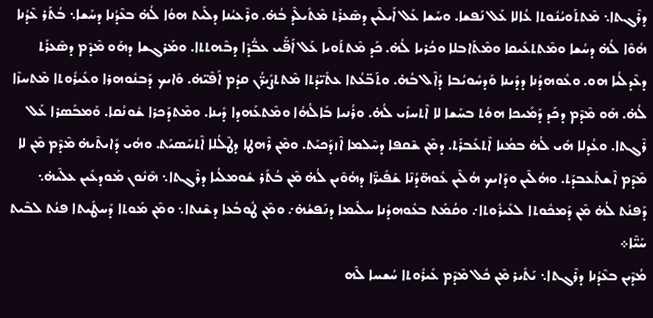ܕܪܶܓܬܐ܆ ܡܶܬܬܰܘܝܳܢܽܘܬܐ ܥܳܐܠܐ ܥܰܠ ܢܰܦܫܐ. ܘܚܰܫܐ ܥܰܠ ܐܰܝܠܶܝܢ ܕܣܶܥܪܰܬ ܡܶܬܺܝܠܶܕ ܒܳܗ̇. ܘܪܶܥܝܳܢܐ ܕܠܰܝܬ ܗܘܳܐ ܠܳܗ̇ ܒܥܶܕܳܢܐ ܕܚܰܫܐ܆ ܒܳܬܰܪ ܥܶܕܳܢܐ ܗܳܘܶܐ ܠܳܗ̇ ܕܚܳܫܐ ܘܡܶܬܬܥܺܝܩܐ ܘܡܶܬܰܐܒܠܐ ܘܟܳܪܝܐ ܠܳܗ̇. ܟܰܕ ܡܶܬܬܰܘܝܐ ܥܰܠ ܐܰܦ̈ܰܝ ܥܒ̈ܳܕܶܐ ܕܒܶܗܬܬܐ. ܘܡܰܪܓܫܐ ܕܗܰܘ ܡܶܕܶܡ ܕܣܶܥܪܰܬ ܕܥܶܕܠܳܝܐ ܗܘ. ܘܥܽܘܗܕܳܢܐ ܕܕܺܝܢܐ ܘܰܕܚܽܘܝܳܒܐ ܕܳܐܶܠ ܒܳܗ̇. ܘܬܰܒ̈ܥܳܬܐ ܥܬܺܝ̈ܕܳܬܐ ܡܶܬܬܨܺܝܪ̈ܳܢ ܩܕܳܡ ܐܰܦܶܝ̈ܗ̇. ܘܰܐܝܟ ܕܰܒܢܽܘܗܪܐ ܘܥܺܝܪܽܘܬܐ ܡܶܬܚܙܶܐ ܠܳܗ̇. ܗܰܘ ܡܶܕܶܡ ܕܟܰܕ ܕܰܡܺܝܟܐ ܗܘܳܬ ܒܚܰܫܐ ܠܐ ܐܶܬܚܙܺܝ ܠܳܗ̇. ܘܪܳܢܝܐ ܒܰܐܠܳܗܳܐ ܘܡܶܬܥܰܗܕܐ ܕܺܝܢܐ. ܘܡܶܬܕܰܟܪܐ ܫܽܘܢܳܩܐ. ܘܰܡܒܰܣܪܐ ܥܰܠ ܪܶܓܬܐ. ܘܥܳܕܠܐ ܗܺܝ ܠܳܗ̇ ܒܡܳܢܐ ܐܶܬܥܰܒܪܰܬ. ܕܡܶܢ ܫܶܩܦܐ ܕܚܶܠܡܐ ܐܶܙܕܰܟܝܰܬ. ܘܡܶܢ ܪܶܗܛܐ ܕܛܶܠܳܠܐ ܐܶܬܚܰܣܝܰܬ. ܘܗܳܝ ܕܺܐܝܬܶܝܗ̇ ܡܶܕܶܡ ܡܶܢ ܠܐ ܡܶܕܶܡ ܐܶܫܬܰܥܒܕܰܬ. ܘܗܳܠܶܝܢ ܘܕܰܐܝܟ ܗܳܠܶܝܢ ܥܽܘܗ̈ܕܳܢܶܐ ܫܰܦܺܝܪ̈ܶܐ ܕܗܳܘܶܝܢ ܠܳܗ̇ ܡܶܢ ܒܳܬܰܪ ܫܽܘܡܠܳܝܐ ܕܪܶܓܬܐ܆ ܗܶܢܽܘܢ ܡܰܘܕܥܺܝܢ ܥܠܶܝܗ̇܆ ܕܰܦܢܳܬ ܠܳܗ̇ ܡܶܢ ܕܰܡܟܽܘܬܐ ܠܥܺܝܪܽܘܬܐ܇ ܘܩܳܡܰܬ ܒܥܽܘܗܕܳܢܐ ܚܠܺܝܡܐ ܕܢܰܦܫܳܗ̇܇ ܘܡܶܢ ܛܽܘܒܳܥܐ ܕܫܶܢܬܐ܆ ܘܡܶܢ ܡܰܘܬܐ ܕܰܚܛܺܝܬܐ ܦܢܳܬ ܠܒܶܝܬ ܚܰܝ̈ܶܐ܀
ܡܳܕܶܝܢ ܒܥܶܕܳܢܐ ܕܪܶܓܬܐ܆ ܝܰܬܺܝܪ ܡܶܢ ܟܽܠ ܡܶܕܶܡ ܥܺܝܪܽܘܬܐ ܚܳܫܚܐ ܠܶܗ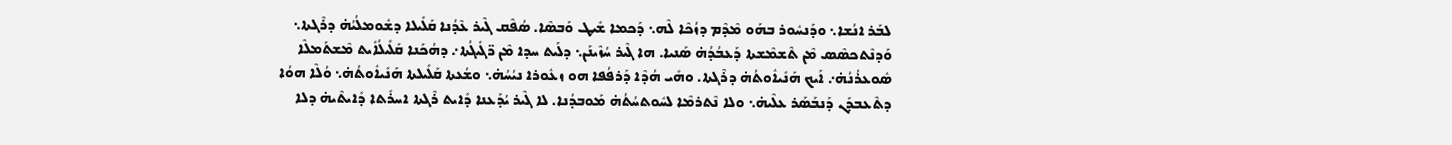ܠܒܰܪ ܐܢܳܫܐ܆ ܘܕܰܢܚܽܘܪ ܒܗܰܘ ܡܶܕܶܡ ܕܙܳܟܶܐ ܠܶܗ܆ ܕܰܟܡܐ ܫܺܝܛ ܘܰܒܣܶܐ. ܣܳܦܶܩ ܓܶܝܪ ܥܶܕܳܢܐ ܩܰܠܺܝܠܐ ܕܫܽܘܡܠܳܝܳܗ̇ ܕܪܶܓܬܐ܆ ܘܰܕܢܶܬܟܣܶܣ ܡܶܢ ܬܶܫܡܶܫܬܐ ܕܰܥܒܳܕܳܗ̇ ܣܰܢܝܐ. ܗܐ ܓܶܝܪ ܚܳܙܶܝܢܰܢ܆ ܕܠܰܝܬ ܚܕܐ ܡܶܢ ܖ̈ܓܺܝܓܳܬܐ܇ ܕܗܳܟܰܢܐ ܩܰܠܺܝܠܳܐܺܝܬ ܡܶܫܬܰܡܠܶܐ ܣܽܘܥܪܳܢܳܗ̇܇ ܐܰܝܟ ܗܰܢܺܝܐܽܘܬܳܗ̇ ܕܪܶܓܬܐ. ܘܗܺܝ ܗܳܕܶܐ ܕܰܪܦܳܦܐ ܗܘ ܙܥܽܘܪܐ ܢܝܳܚܳܗ̇܆ ܘܫܳܥܬܐ ܩܰܠܺܝܠܬܐ ܗܰܢܺܝܐܽܘܬܳܗ̇܆ ܘܳܠܶܐ ܗܘܳܐ ܕܬܶܥܒܕܰܢ ܕܰܢܒܰܣܰܪ ܥܠܶܝܗ̇܆ ܘܠܐ ܢܶܬܪܡܶܐ ܠܚܽܘܬܚܳܬܳܗ̇ ܡܰܘܒܕܳܢܐ. ܠܐ ܓܶܝܪ ܝܳܕܰܥܢܐ ܕܺܐܝܬ ܪܶܓܬܐ ܐܚܪܺܬܐ ܕܺܐܝܬܶܝܗ̇ ܕܠܐ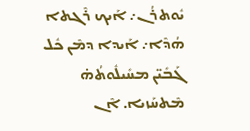ܝܽܘܬܪܳܢ܇ ܐܰܝܟ ܪܶܓܬܐ ܗܳܕܶܐ܇ ܐܰܝܕܐ ܕܡܶܢ ܟܽܠ ܓܰܒܺܝ̈ܢ ܡܚܺܝܠܽܘܬܳܗ̇ ܡܶܬܚܰܙܝܐ. ܐܶܢ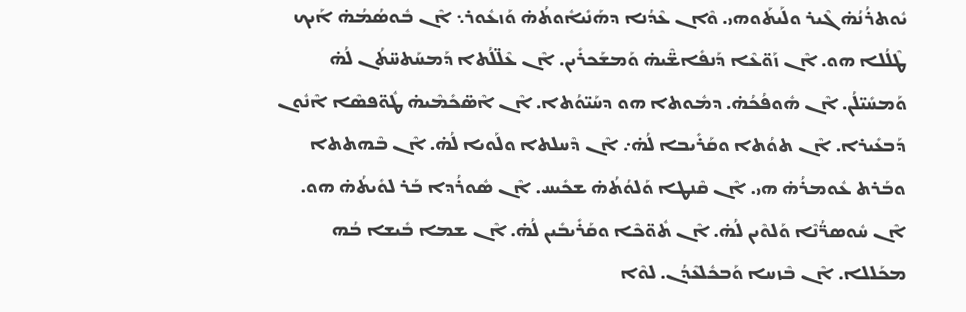ܝܽܘܬܪܳܢܳܗ̇ ܓܶܝܪ ܘܠܰܝܬܰܘܗܝ. ܘܶܐܢ ܥܶܕܳܢܐ ܕܗܰܢܺܝܐܽܘܬܳܗ̇ ܘܰܙܥܽܘܪ܆ ܐܶܢ ܒܽܘܣܳܡܳܗ̇ ܐܰܝܟ ܛܶܠܳܠܐ ܗܘ. ܐܶܢ ܙܰܘ̈ܥܶܐ ܕܰܢܦܺܐܫ̈ܶܝܗ̇ ܘܰܡܫܰܟܪܺܝܢ. ܐܶܢ ܥܶܠ̈ܠܳܬܐ ܕܰܡܚܰܬܚ̈ܬܳܢ ܠܳܗ̇ ܘܰܡܚܺܝ̈ܠܳܢ. ܐܶܢ ܗܽܘܦܳܟܳܗ̇. ܕܡܽܘܬܐ ܗܘ ܕܚܰܝ̈ܘܳܬܐ. ܐܶܢ ܐܶܣ̈ܟܺܡܶܝܗ̇ ܛܽܘ̈ܦܣܶܐ ܐܶܢܽܘܢ ܕܰܒܥܺܝܪܐ. ܐܶܢ ܬܘܳܬܐ ܘܩܰܪܺܝܒܐ ܠܳܗ̇܇ ܐܶܢ ܕܶܚܠܬܐ ܘܠܰܘܝܐ ܠܳܗ̇. ܐܶܢ ܒܶܗܬܬܐ ܘܒܰܪܬ ܥܽܘܡܪܳܗ̇ ܗܝ. ܐܶܢ ܩܶܢܛܐ ܘܰܠܘܳܬܳܗ̇ ܫܟܺܝܚ. ܐܶܢ ܣܽܘܪܳܕܐ ܒܰܪ ܠܘܺܝܬܳܗ̇ ܗܘ. ܐܶܢ ܚܽܘܣܪ̈ܳܢܶܐ ܘܰܠܘܶܝܢ ܠܳܗ̇. ܐܶܢ ܬܽܘ̈ܟܶܐ ܘܩܰܪܺܝܒܺܝܢ ܠܳܗ̇. ܐܶܢ ܫܡܐ ܒܺܝܫܐ ܒܳܗ ܡܟܰܠܠܐ. ܐܶܢ ܒܶܙܚܐ ܘܰܒܟܽܠܥܶܕܳܢ. ܠܘܶܐ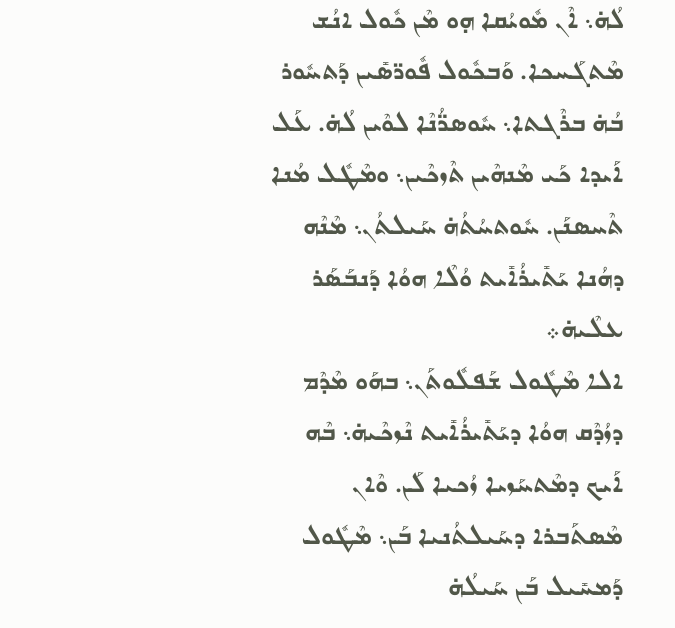ܠܳܗ̇܆ ܐܶܢ ܡܽܘܝܳܩܐ ܗ̣ܘ ܡܶܢ ܟܽܘܠ ܐܢܳܫ ܡܶܬܓܰܚܟܐ. ܘܰܒܟܽܘܠ ܦܽܘܪ̈ܣܺܝܢ ܕܰܬܚܽܘܪ ܒܳܗ̇ ܒܪܶܓܬܐ܆ ܚܽܘܣܪ̈ܳܢܶܐ ܠܘܶܝܢ ܠܳܗ̇. ܥܰܠ ܐܰܝܕܐ ܟܰܝ ܡܶܢܗܶܝܢ ܬܶܙܟܶܝܢ܆ ܘܡܶܛܽܠ ܡܳܢܐ ܬܶܚܣܢܰܢ. ܚܽܘܬܚܳܬܳܗ̇ ܚܰܝܠܬܳܢ܆ ܡܶܢܶܗ ܕܗܳܢܐ ܝܰܬܺܝܪܳܐܺܝܬ ܘܳܠܶܐ ܗܘܳܐ ܕܰܢܒܰܣܰܪ ܥܠܶܝܗ̇܀
ܐܠܐ ܡܶܛܽܘܠ ܫܰܦܠܽܘܬܰܢ܆ ܒܗܰܘ ܡܶܕܶܡ ܕܙܳܕܶܩ ܗܘܳܐ ܕܝܰܬܺܝܪܳܐܺܝܬ ܢܶܙܟܶܝܗ̇܆ ܒܶܗ ܐܰܝܟ ܕܡܶܬܚܰܙܝܐ ܙܳܟܝܐ ܠܰܢ. ܘܶܐܢ ܡܶܣܬܰܒܪܐ ܕܚܰܝܠܬܳܢܝܐ ܒܰܢ܆ ܡܶܛܽܘܠ ܕܰܡܚܺܝܠ ܒܰܢ ܚܰܝܠܳܗ̇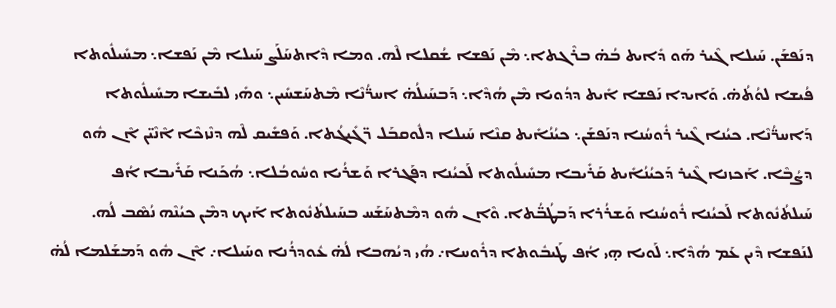ܕܢܰܦܫܰܢ. ܚܰܝܠܐ ܓܶܝܪ ܗܰܘ ܕܺܐܝܬ ܒܳܗ̇ ܒܪܶܓܬܐ܆ ܡܶܢ ܢܰܦܫܐ ܫܳܩܠܐ ܠܶܗ. ܘܡܐ ܕܶܐܬܚܰܠܰܨ ܚܰܝܠܐ ܡܶܢ ܢܰܦܫܐ܆ ܡܚܺܝܠܽܘܬܐ ܦܳܝܫܐ ܠܘܳܬܳܗ̇. ܘܰܐܝܕܐ ܢܰܦܫܐ ܐܺܝܬ ܕܕܳܘܝܐ ܡܶܢ ܗܳܕܶܐ܆ ܕܰܒܚܰܝܠܳܗ̇ ܐܚܪ̈ܳܢܶܐ ܡܶܬܚܰܫܚܺܝܢ܆ ܘܗܺܝ ܠܒܺܝܫܐ ܡܚܺܝܠܽܘܬܐ ܕܰܐܚܪ̈ܳܢܶܐ. ܟܝܳܢܐ ܓܶܝܪ ܪܽܘܚܳܢܐ ܕܢܰܦܫܰܢ܆ ܟܝܳܢܳܐܺܝܬ ܩܢܶܐ ܚܰܝܠܐ ܕܠܽܘܩܒܰܠ ܖ̈ܓܺܝܓܳܬܐ. ܘܰܦܫܺܝܩ ܠܶܗ ܕܢܶܙܟܶܐ ܐܶܢܶܝ̈ܢ ܐܶܢ ܗܽܘ ܕܨܳܒܶܐ. ܐܰܟܙܢܐ ܓܶܝܪ ܕܰܟܝܳܢܳܐܺܝܬ ܩܰܪܺܝܒܐ ܡܚܺܝܠܽܘܬܐ ܠܰܟܝܳܢܐ ܕܦܰܓܪܐ ܘܰܫܪܳܝܐ ܘܚܽܘܒܳܠܐ܆ ܗܳܟܰܢܐ ܩܰܪܺܝܒܐ ܐܳܦ ܚܰܝܠܬܳܢܽܘܬܐ ܠܰܟܝܳܢܐ ܪܽܘܚܳܢܐ ܘܰܫܪܳܪܐ ܕܰܒܛܳܒ̈ܳܬܐ. ܘܶܐܢ ܗܽܘ ܕܡܶܬܚܰܫܰܚ ܒܚܰܝܠܬܳܢܽܘܬܐ ܐܰܝܟ ܕܡܶܢ ܟܝܳܢܶܗ ܢܳܣܶܒ ܠܳܗ. ܠܢܰܦܫܐ ܕܶܝܢ ܥܰܡ ܗܳܕܶܐ܆ ܠܰܘܝܐ ܗ̣ܝ ܐܳܦ ܛܰܝܒܽܘܬܐ ܕܪܽܘܚܐ܇ ܗܳܝ ܕܝܳܗܒܐ ܠܳܗ̇ ܥܽܘܕܪܳܢܐ ܘܚܰܝܠܐ܇ ܐܶܢ ܗܽܘ ܕܰܡܫܰܠܡܐ ܠܳܗ̇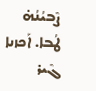ܨܶܒܝܳܢܳܗ̇ ܛܳܒܐ. ܐܰܟܙܢܐ ܓܶܝܪ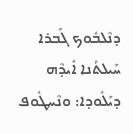ܕܢܶܠܒܽܘܟ ܓܰܒܪܐ ܚܰܝܠܬܳܢܐ ܐܺܝܕܶܗ ܕܝܰܠܽܘܕܐ: ܘܢܶܚܛܽܘܦ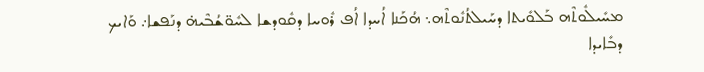ܡܚܺܝܠܽܘܬܶܗ ܒܰܠܘܺܝܬܐ ܕܚܰܝܠܬܳܢܽܘܬܶܗ܆ ܗܳܟܰܢܐ ܐܳܚܕܐ ܐܳܦ ܪܽܘܚܐ ܕܩܽܘܕܫܐ ܠܚܽܘ̈ܫܳܒܶܝܗ̇ ܕܢܰܦܫܐ܇ ܘܰܐܝܟ ܕܒܺܐܝܕܐ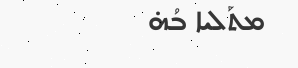ܡܬܰܠܝܐ ܒܳܗ̇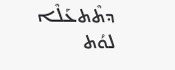ܕܬܶܬܥܰܠܶܐ ܠܘܳܬ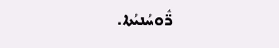ܪ̈ܽܘܚܳܢܝܳܬܐ.